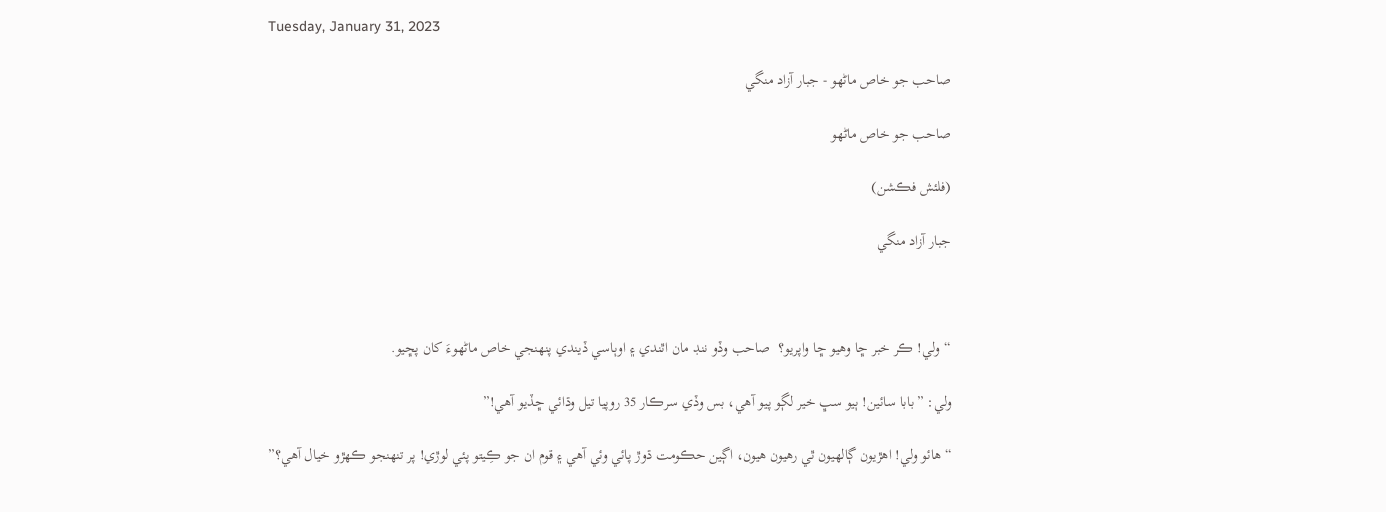Tuesday, January 31, 2023

صاحب جو خاص ماڻهو - جبار آزاد منگي

صاحب جو خاص ماڻهو

(فلئش فڪشن)

جبار آزاد منگي



“ولي! ڪر خبر ڇا وهيو ڇا واپريو؟  صاحب وڏو ننڊ مان اٿندي ۽ اوٻاسي ڏيندي پنھنجي خاص ماڻهوءَ کان پڇيو.

ولي: ”بابا سائين! ٻيو سڀ خير لڳو پيو آهي، بس وڏي سرڪار 35 روپيا تيل وڌائي ڇڏيو آهي!”

“هائو ولي! اهڙيون ڳالهيون ٿي رهيون هيون، اڳين حڪومت ڌوڙ پائي وئي آهي ۽ قوم ان جو ڪِيتو پئي لوڙي! پر تنھنجو ڪهڙو خيال آهي؟”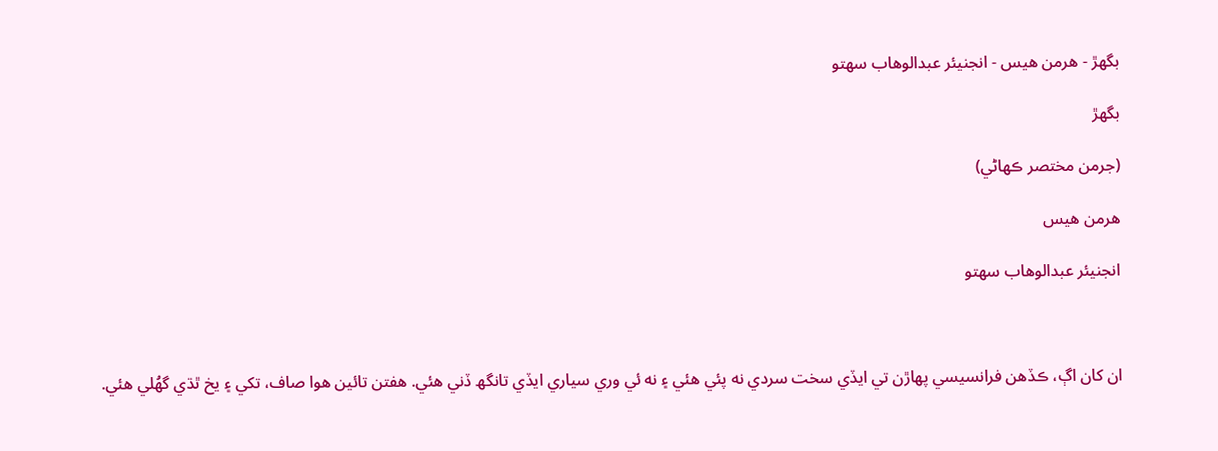بگھڙ - ھرمن ھيس - انجنيئر عبدالوھاب سھتو

بگھڙ

(جرمن مختصر ڪھاڻي)

ھرمن ھيس

انجنيئر عبدالوھاب سھتو



ان کان اڳ، ڪڏھن فرانسيسي پھاڙن تي ايڏي سخت سردي نه پئي ھئي ۽ نه ئي وري سياري ايڏي تانگھ ڏني ھئي. ھفتن تائين ھوا صاف، تکي ۽ يخ ٿڌي گھُلي ھئي.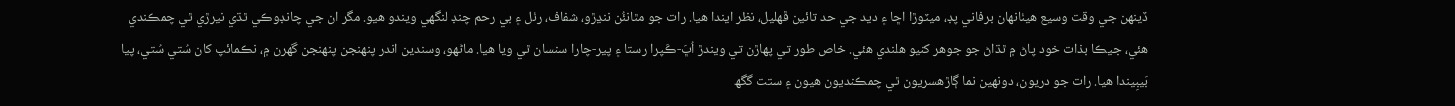ڏينھن جي وقت وسيع ھيٺانھان برفاني پڊ، ميٽوڙا اڇا ۽ ديد جي حد تائين ڦھليل، نظر ايندا ھيا. رات جو مٿانئُن ننڍڙو، شفاف، رٺل ۽ بي رحم چنڊ لنگھي ويندو ھيو. مگر ان جي چانڊوڪي ٿڌي نيرڙي ٿي چمڪندي ھئي، جيڪا بذات خود پاڻ ۾ ٿڌاڻ جو جوھر کنيو ھلندي ھئي. خاص طور تي پھاڙن تي ويندڙ اُڀَ-ڪَپرا رستا ۽ پير-چارا سنسان ٿي ويا ھيا. ماڻھو، وسندين اندر پنھنجن پنھنجن گھرن ۾، نڪمائپ کان سُتي سُتي، پيا بَيبِيندا ھيا. رات جو دريون، دونھين نما ڳاڙھسريون ٿي چمڪنديون ھيون ۽ ستت گگھ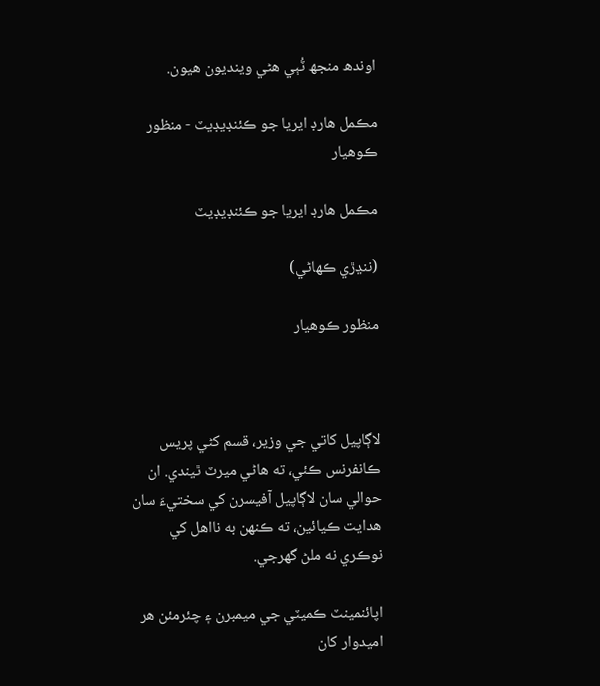اوندھ منجھ ٽُٻي ھڻي وينديون ھيون.

مڪمل ھارڊ ايريا جو ڪئنڊيڊيٽ - منظور ڪوھيار

مڪمل ھارڊ ايريا جو ڪئنڊيڊيٽ

(ننڍڙي ڪھاڻي)

منظور ڪوھيار



لاڳاپيل کاتي جي وزير، قسم کڻي پريس ڪانفرنس ڪئي، ته هاڻي ميرٽ ٿيندي. ان حوالي سان لاڳاپيل آفيسرن کي سختيءَ سان هدايت ڪيائين، ته ڪنهن به نااهل کي نوڪري نه ملڻ گھرجي.

اپائنمينٽ ڪميٽي جي ميمبرن ۽ چئرمئن هر اميدوار کان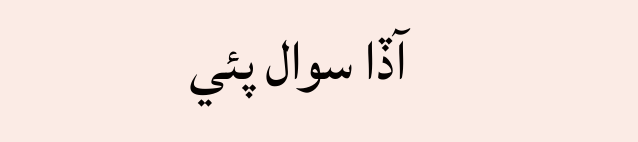آڏا سوال پئي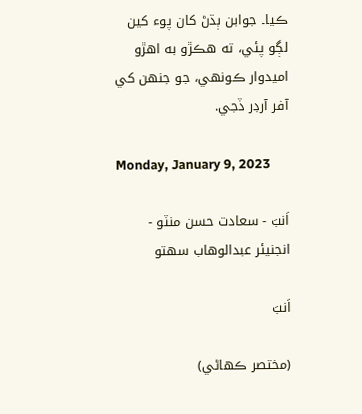ڪيا۔ جوابن ٻڌڻ کان پوء کين لڳو پئي، ته هڪڙو به اهڙو اميدوار ڪونهي، جو جنهن کي آفر آرڊر ڏجي.

Monday, January 9, 2023

اَنبَ - سعادت حسن منٽو - انجنيئر عبدالوھاب سھتو

اَنبَ

(مختصر ڪھاڻي)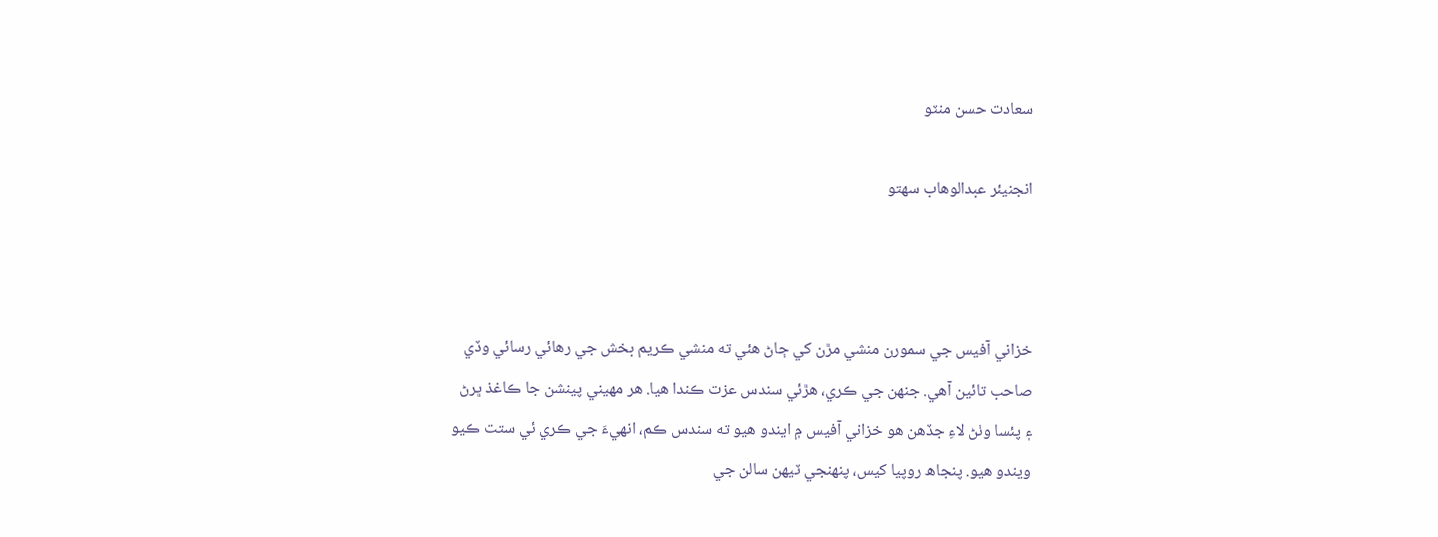سعادت حسن منٽو

انجنيئر عبدالوھاب سھتو



خزاني آفيس جي سمورن منشي مڙن کي ڄاڻ ھئي ته منشي ڪريم بخش جي رھائي رسائي وڏي صاحب تائين آھي. جنھن جي ڪري، ھڙئي سندس عزت ڪندا ھيا. ھر مھيني پينشن جا ڪاغذ ڀرڻ ۽ پئسا وٺڻ لاءِ جڏھن ھو خزاني آفيس ۾ ايندو ھيو ته سندس ڪم، انھيءَ جي ڪري ئي ستت ڪيو ويندو ھيو. پنجاھ روپيا کيس، پنھنجي ٽيھن سالن جي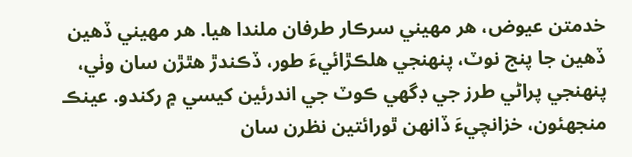خدمتن عيوض، ھر مھيني سرڪار طرفان ملندا ھيا. ھر مھيني ڏھين ڏھين جا پنج نوٽ، پنھنجي ھلڪڙائيءَ طور، ڏڪندڙ ھٿڙن سان وٺي، پنھنجي پراڻي طرز جي ڊگھي ڪوٽ جي اندرئين کيسي ۾ رکندو. عينڪ منجھئون، خزانچيءَ ڏانھن ٿورائتين نظرن سان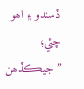ڏسندو ۽ اھو چئي؛ ”جيڪڏھن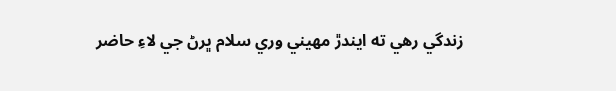زندگي رھي ته ايندڙ مھيني وري سلام ڀرڻ جي لاءِ حاضر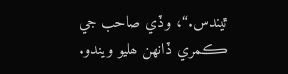ٿيندس.“، وڏي صاحب جي ڪمري ڏانھن ھليو ويندو.